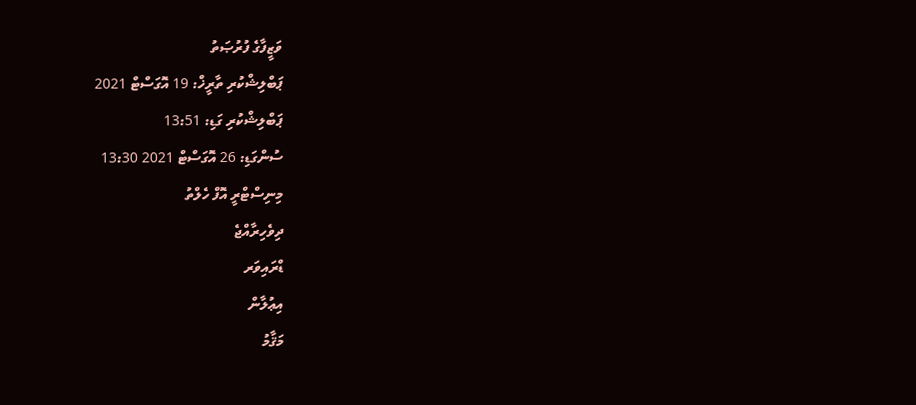ވަޒީފާގެ ފުރުޞަތު
ޕަބްލިޝްކުރި ތާރީޚް: 19 އޮގަސްޓް 2021
ޕަބްލިޝްކުރި ގަޑި: 13:51
ސުންގަޑި: 26 އޮގަސްޓް 2021 13:30
މިނިސްޓްރީ އޮފް ހެލްތު
ދިވެހިރާއްޖެ
ޑްރައިވަރ
އިޢުލާން
މަޤާމު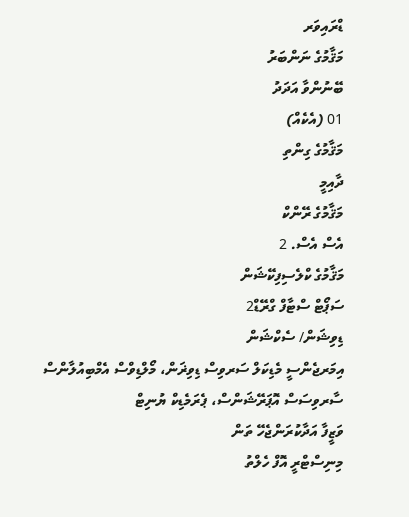ޑްރައިވަރ
މަޤާމުގެ ނަންބަރު
ބޭނުންވާ އަދަދު
01 (އެކެއް)
މަޤާމުގެ ގިންތި
ދާއިމީ
މަޤާމުގެ ރޭންކް
އެސް އެސް. 2
މަޤާމުގެ ކްލެސިފިކޭޝަން
ސަޕޯޓް ސްޓާފް ގްރޭޑް2
ޑިވިޝަން/ ސެކްޝަން
އިމަރޖެންސީ މެޑިކަލް ސަރވިސް ޑިވިޜަން، މޯލްޑިވްސް އެމްބިއުލާންސް ސާރވިސަސް އޮޕަރޭޝަންސް، ޕެރަމެޑިކް ޔުނިޓް
ވަޒީފާ އަދާކުރަންޖެހޭ ތަން
މިނިސްޓްރީ އޮފް ހެލްތު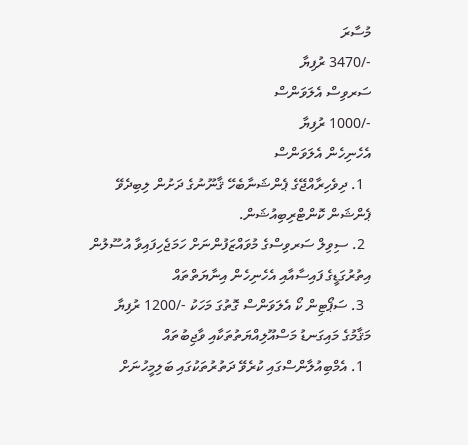މުސާރަ
-/3470 ރުފިޔާ
ސަރވިސް އެލަވަންސް
-/1000 ރުފިޔާ
އެހެނިހެން އެލަވަންސް
  1. ދިވެހިރާއްޖޭގެ ޕެންޝަނާބެހޭ ޤާނޫނުގެ ދަށުން ލިބިދެވޭ ޕެންޝަން ކޮންޓްރިބިއުޝަން.
  2. ސިވިލް ސަރވިސްގެ މުވައްޒަފުންނަށް ހަމަޖެހިފައިވާ އުސޫލުން އިތުރުގަޑީގެ ފައިސާއާއި އެހެނިހެން އިނާޔަތްތައް
  3. ސަޕޯޓިން ކޯ އެލަވަންސް ގޮތުގަ މަހަކު -/1200 ރުފިޔާ
މަޤާމުގެ މައިގަނޑު މަސްއޫލިއްޔަތުތަކާއި ވާޖިބުތައް
  1. އެމްބިއުލާންސްގައި ކުރެވޭ ދަތުރުތަކުގައި ބަލިމީހުނަށް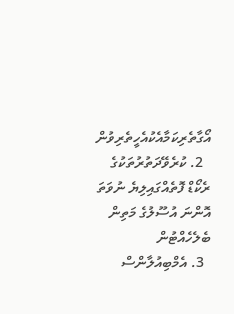އޯގާތެރިކަމާއެކުއެހީތެރިވުން
  2. ކުރެވޭދަތުރުތަކުގެ ރެކޯޑް ފޮތެއްގައިލިޔެ ނުވަތަ އޮންނަ އުސޫލުގެ މަތިން ބެލެހެއްޓުން
  3. އެމްބިއުލާންސް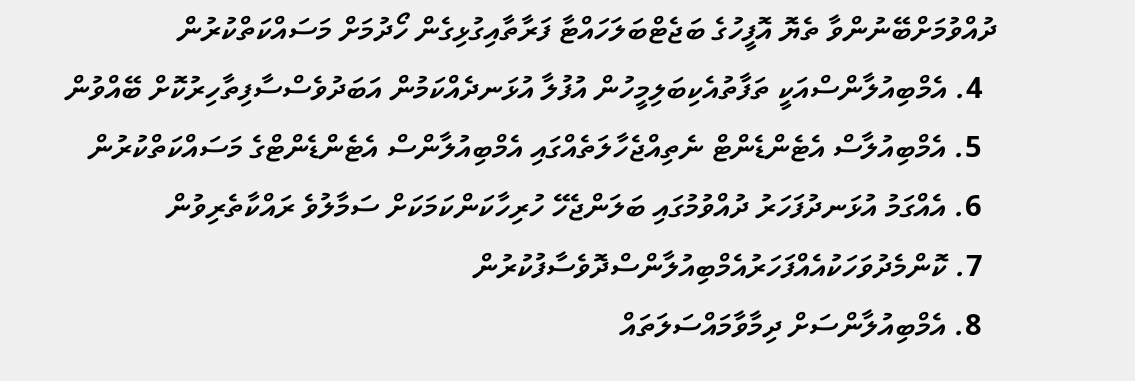ދުއްވުމަށްބޭނުންވާ ތެޔޮ އޮފީހުގެ ބަޖެޓްބަލަހައްޓާ ފަރާތާއިގުޅިގެން ހޯދުމަށް މަސައްކަތްކުރުން
  4. އެމްބިއުލާންސްއަކީ ތަފާތުއެކިބަލިމީހުން އުފުލާ އުޅަނދެއްކަމުން އަބަދުވެސްސާފިތާހިރުކޮށް ބޭއްވުން
  5. އެމްބިއުލާސް އެޓެންޑެންޓް ނެތިއްޖެހާލަތެއްގައި އެމްބިއުލާންސް އެޓެންޑެންޓްގެ މަސައްކަތްކުރުން
  6. އެއްގަމު އުޅަނދުފަހަރު ދުއްވުމުގައި ބަލަންޖެހޭ ހުރިހާކަންކަމަކަށް ސަމާލުވެ ރައްކާތެރިވުން
  7. ކޮންމެދުވަހަކުއެއްފަހަރުއެމްބިއުލާންސްދޮވެސާފުކުރުން
  8. އެމްބިއުލާންސަށް ދިމާވާމައްސަލަތައް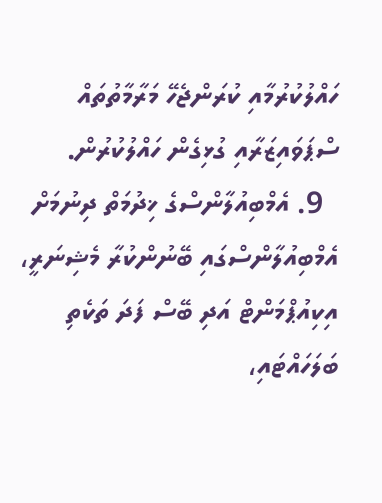ހައްލުކުރުމާއި ކުރަންޖެހޭ މަރާމާތުތައް ސްޕަވައިޒަރާއި ގުޅިގެން ހައްލުކުރުން.
  9. އެމްބިއުލާންސްގެ ޚިދުމަތް ދިނުމަށް އެމްބިއުލާންސްގައި ބޭނުންކުރާ މެޝިނަރީ، އިކިއުޕްމަންޓް އަދި ބޭސް ފަދަ ތަކެތި ބަލަހައްޓައި،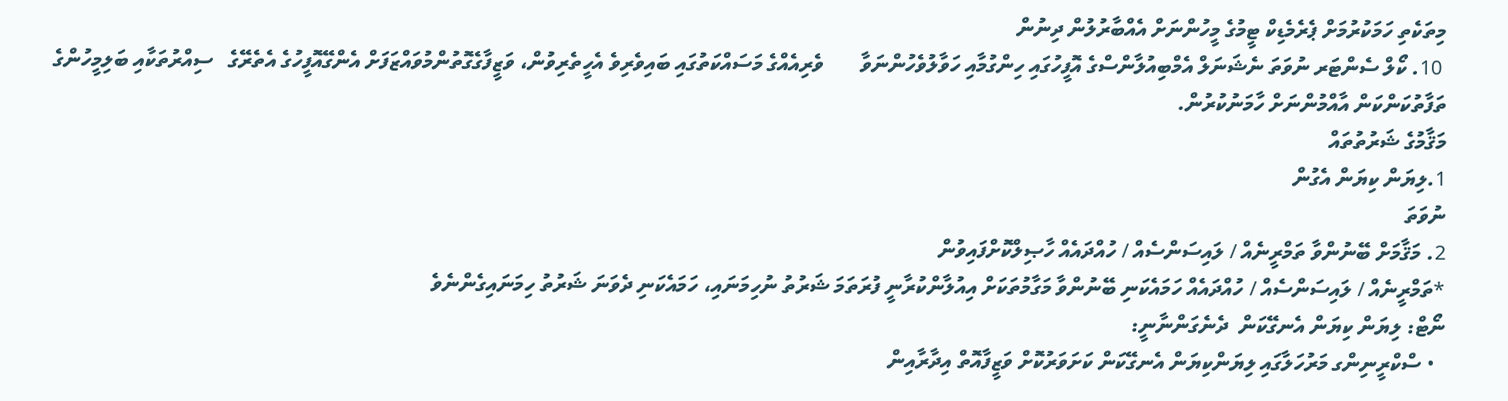މިތަކެތި ހަމަކުރުމަށް ޕެރެމެޑިކް ޓީމުގެ މީހުންނަށް އެއްބާރުލުން ދިނުން
 10. ކޯލް ސެންޓަރ ނުވަތަ ނެޝަނަލް އެމްބިއުލާންސްގެ އޮފީހުގައި ހިންގުމާއި ހަވާލުވެހުންނަވާ       ވެރިއެއްގެ މަސައްކަތުގައި ބައިވެރިވެ އެހީތެރިވުން، ވަޒީފާގެގޮތުންމުވައްޒަފަށް އެންގޭއޮފީހުގެ އެތެރޭގެ   ސިއްރުތަކާއި ބަލިމީހުންގެ ތަފާތުކަންކަން އާއްމުންނަށް ހާމަނުކުރުން.
މަޤާމުގެ ޝަރުތުތައް
1.ލިޔަން ކިޔަން އެގުން
ނުވަތަ
2. މަޤާމަށް ބޭނުންވާ ތަމްރީނެއް / ލައިސަންސެއް / ހުއްދައެއް ހާޞިލްކޮށްފައިވުން
*ތަމްރީނެއް / ލައިސަންސެއް / ހުއްދައެއް ހަމައެކަނި ބޭނުންވާ މަގާމުތަކަށް އިއުލާންކުރާނީ ފުރަތަމަ ޝަރުތު ނުހިމަނައި، ހަމައެކަނި ދެވަނަ ޝަރުތު ހިމަނައިގެންނެވެ
ނޯޓް: ލިޔަން ކިޔަން އެނގޭކަން  ދެނެގަންނާނީ:
  • ސްކްރީނިންގ މަރުހަލާގައި ލިޔަންކިޔަން އެނގޭކަން ކަށަވަރުކޮށް ވަޒީފާއޮތް އިދާރާއިން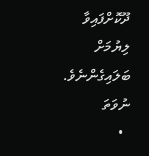ދޫކޮށްފައިވާ ލިޔުމަށް ބަލައިގެންނެވެ.
ނުވަތަ
  •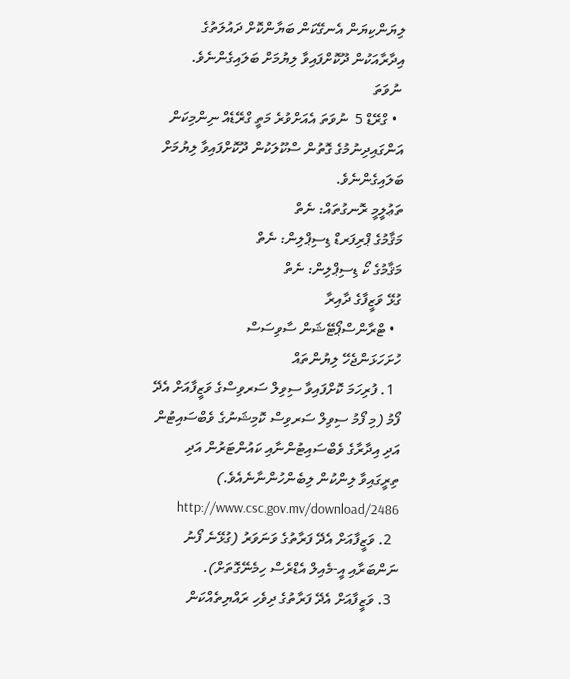ލިޔަންކިޔަން އެނގޭކަން ބަޔާންކޮށް ދައުލަތުގެ އިދާރާއަކުން ދޫކޮށްފައިވާ ލިޔުމަށް ބަލައިގެންނެވެ.
 ނުވަތަ
  • ގްރޭޑް 5  ނުވަތަ އެއަށްވުރެ މަތީ ގްރޭޑެއް ނިންމިކަން އަންގައިދިނުމުގެ ގޮތުން ސްކޫލަކުން ދޫކޮށްފައިވާ ލިޔުމަށް ބަލައިގެންނެވެ.
ތަޢުލީމީ ރޮނގުތައް: ނެތް
މަޤާމުގެ ޕްރިފަރޑް ޑިސިޕްލިން: ނެތް
މަޤާމުގެ ކޯ ޑިސިޕްލިން: ނެތް
ގުޅޭ ވަޒީފާގެ ދާއިރާ
  • ޓްރާންސްޕޯޓޭޝަން ސާވިސަސް
ހުށަހަޅަންޖެހޭ ލިޔުންތައް
  1. ފުރިހަމަ ކޮށްފައިވާ ސިވިލް ސަރވިސްގެ ވަޒީފާއަށް އެދޭ ފޯމު (މި ފޯމު ސިވިލް ސަރވިސް ކޮމިޝަނުގެ ވެބްސައިޓުން އަދި އިދާރާގެ ވެބްސައިޓުންނާއި ކައުންޓަރުން އަދި ތިރީގައިވާ ލިންކުން ލިބެންހުންނާނެއެވެ.) http://www.csc.gov.mv/download/2486
  2. ވަޒީފާއަށް އެދޭ ފަރާތުގެ ވަނަވަރު (ގުޅޭނެ ފޯނު ނަންބަރާއި އީ-މެއިލް އެޑްރެސް ހިމެނޭގޮތަށް).
  3. ވަޒީފާއަށް އެދޭ ފަރާތުގެ ދިވެހި ރައްޔިތެއްކަން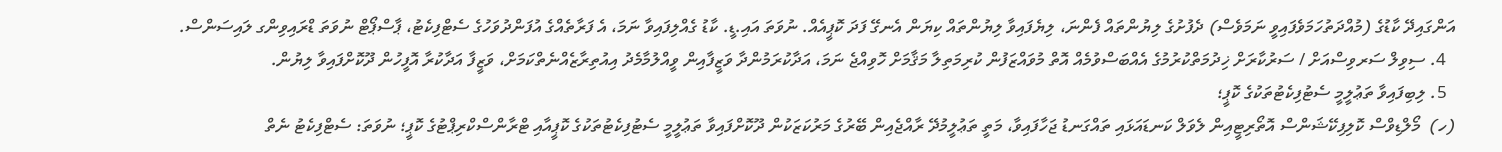އަންގައިދޭ ކާޑުގެ (މުއްދަތުހަމަވެފައިވީ ނަމަވެސް) ދެފުށުގެ ލިޔުންތައް ފެންނަ، ލިޔެފައިވާ ލިޔުންތައް ކިޔަން އެނގޭ ފަދަ ކޮޕީއެއް. ނުވަތަ އައި.ޑީ. ކާޑު ގެއްލިފައިވާ ނަމަ، އެ ފަރާތެއްގެ އުފަންދުވަހުގެ ސެޓްފިކެޓު، ޕާސްޕޯޓް ނުވަތަ ޑްރައިވިންގ ލައިސަންސް.
  4. ސިވިލް ސަރވިސްއަށް / ސަރުކާރަށް ޚިދުމަތްކުރުމުގެ އެއްބަސްވުމެއް އޮތް މުވައްޒަފުން ކުރިމަތިލާ މަޤާމަށް ހޮވިއްޖެ ނަމަ، އަދާކުރަމުންދާ ވަޒީފާއިން ވީއްލުމާމެދު އިއުތިރާޒެއްނެތްކަމަށް، ވަޒީފާ އަދާކުރާ އޮފީހުން ދޫކޮށްފައިވާ ލިޔުން.
  5. ލިބިފައިވާ ތަޢުލީމީ ސެޓުފިކެޓުތަކުގެ ކޮޕީ؛
(ހ)  މޯލްޑިވްސް ކޮލިފިކޭޝަންސް އޮތޯރިޓީއިން ލެވަލް ކަނޑައަޅައި ތައްގަނޑު ޖަހާފައިވާ، މަތީ ތަޢުލީމުދޭ ރާއްޖެއިން ބޭރުގެ މަރުކަޒަކުން ދޫކޮށްފައިވާ ތަޢުލީމީ ސެޓުފިކެޓުތަކުގެ ކޮޕީއާއި ޓްރާންސްކްރިޕްޓުގެ ކޮޕީ؛ ނުވަތަ: ސެޓްފިކެޓު ނެތް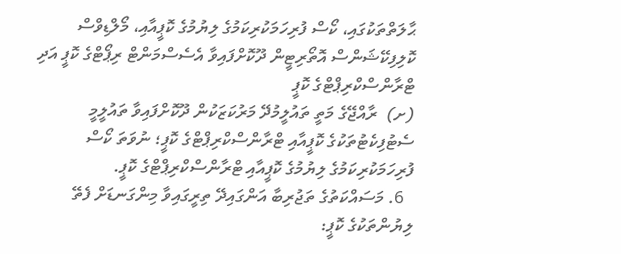ޙާލަތްތަކުގައި، ކޯސް ފުރިހަމަކުރިކަމުގެ ލިޔުމުގެ ކޮޕީއާއި، މޯލްޑިވްސް ކޮލިފިކޭޝަންސް އޮތޯރިޓީން ދޫކޮށްފައިވާ އެސެސްމަންޓް ރިޕޯޓްގެ ކޮޕީ އަދި ޓްރާންސްކްރިޕްޓްގެ ކޮޕީ
(ށ)  ރާއްޖޭގެ މަތީ ތައުލީމުދޭ މަރުކަޒަކުން ދޫކޮށްފައިވާ ތައުލީމީ ސެޓުފިކެޓުތަކުގެ ކޮޕީއާއި ޓްރާންސްކްރިޕްޓްގެ ކޮޕީ؛ ނުވަތަ ކޯސް ފުރިހަމަކުރިކަމުގެ ލިޔުމުގެ ކޮޕީއާއި ޓްރާންސްކްރިޕްޓްގެ ކޮޕީ.
  6. މަސައްކަތުގެ ތަޖުރިބާ އަންގައިދޭ ތިރީގައިވާ މިންގަނޑަށް ފެތޭ ލިޔުންތަކުގެ ކޮޕީ: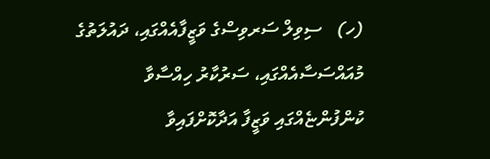(ހ)   ސިވިލް ސަރވިސްގެ ވަޒީފާއެއްގައި، ދައުލަތުގެ މުއައްސަސާއެއްގައި، ސަރުކާރު ހިއްސާވާ ކުންފުންޏެއްގައި ވަޒީފާ އަދާކޮށްފައިވާ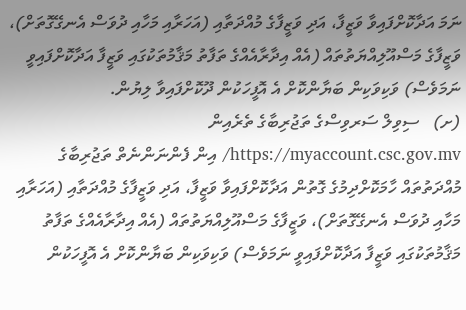ނަމަ އަދާކޮށްފައިވާ ވަޒީފާ، އަދި ވަޒީފާގެ މުއްދަތާއި (އަހަރާއި މަހާއި ދުވަސް އެނގޭގޮތަށް)، ވަޒީފާގެ މަސްއޫލިއްޔަތުތައް (އެއް އިދާރާއެއްގެ ތަފާތު މަޤާމުތަކުގައި ވަޒީފާ އަދާކޮށްފައިވީ ނަމަވެސް) ވަކިވަކިން ބަޔާންކޮށް އެ އޮފީހަކުން ދޫކޮށްފައިވާ ލިޔުން.
(ށ)   ސިވިލް ސަރވިސްގެ ތަޖުރިބާގެ ތެރެއިން https://myaccount.csc.gov.mv/ އިން ފެންނަންނެތް ތަޖުރިބާގެ މުއްދަތުތައް ހާމަކޮށްދިމުގެ ގޮތުން އަދާކޮށްފައިވާ ވަޒީފާ، އަދި ވަޒީފާގެ މުއްދަތާއި (އަހަރާއި މަހާއި ދުވަސް އެނގޭގޮތަށް)، ވަޒީފާގެ މަސްއޫލިއްޔަތުތައް (އެއް އިދާރާއެއްގެ ތަފާތު މަޤާމުތަކުގައި ވަޒީފާ އަދާކޮށްފައިވީ ނަމަވެސް) ވަކިވަކިން ބަޔާންކޮށް އެ އޮފީހަކުން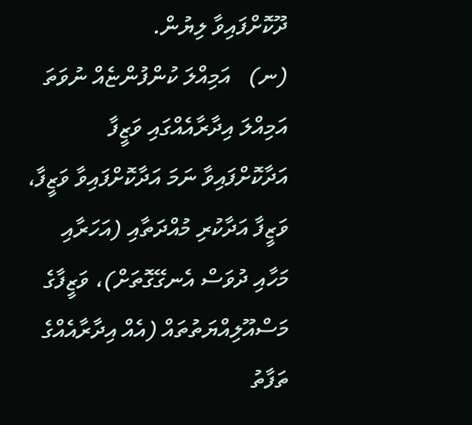ދޫކޮށްފައިވާ ލިޔުން.
(ނ)   އަމިއްލަ ކުންފުންޏެއް ނުވަތަ އަމިއްލަ އިދާރާއެއްގައި ވަޒީފާ އަދާކޮށްފައިވާ ނަމަ އަދާކޮށްފައިވާ ވަޒީފާ، ވަޒީފާ އަދާކުރި މުއްދަތާއި (އަހަރާއި މަހާއި ދުވަސް އެނގޭގޮތަށް)، ވަޒީފާގެ މަސްއޫލިއްޔަތުތައް (އެއް އިދާރާއެއްގެ ތަފާތު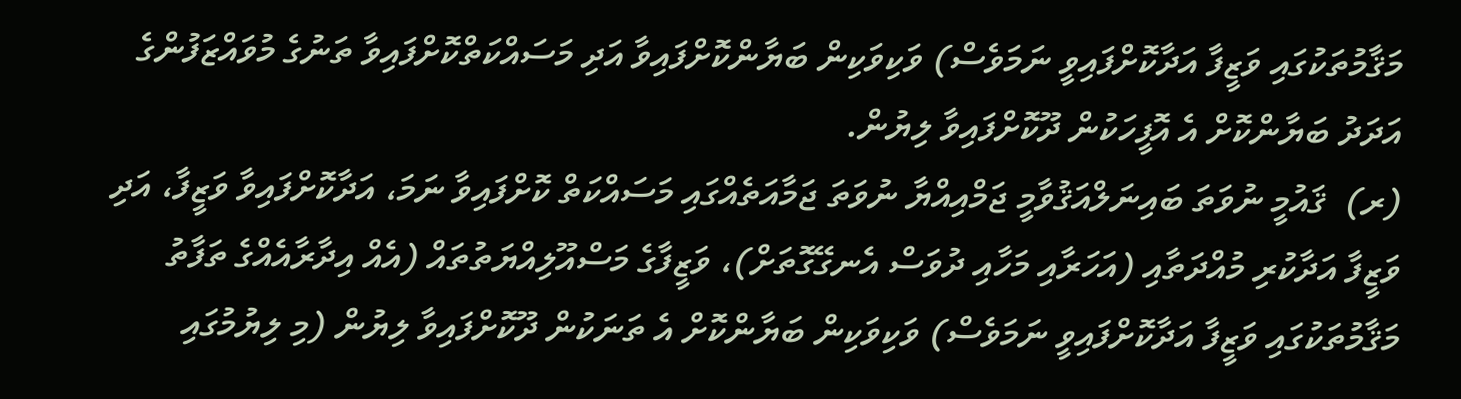މަޤާމުތަކުގައި ވަޒީފާ އަދާކޮށްފައިވީ ނަމަވެސް) ވަކިވަކިން ބަޔާންކޮށްފައިވާ އަދި މަސައްކަތްކޮށްފައިވާ ތަނުގެ މުވައްޒަފުންގެ އަދަދު ބަޔާންކޮށް އެ އޮފީހަކުން ދޫކޮށްފައިވާ ލިޔުން.
(ރ)  ޤައުމީ ނުވަތަ ބައިނަލްއަޤުވާމީ ޖަމްއިއްޔާ ނުވަތަ ޖަމާއަތެއްގައި މަސައްކަތް ކޮށްފައިވާ ނަމަ، އަދާކޮށްފައިވާ ވަޒީފާ، އަދި ވަޒީފާ އަދާކުރި މުއްދަތާއި (އަހަރާއި މަހާއި ދުވަސް އެނގޭގޮތަށް)، ވަޒީފާގެ މަސްއޫލިއްޔަތުތައް (އެއް އިދާރާއެއްގެ ތަފާތު މަޤާމުތަކުގައި ވަޒީފާ އަދާކޮށްފައިވީ ނަމަވެސް) ވަކިވަކިން ބަޔާންކޮށް އެ ތަނަކުން ދޫކޮށްފައިވާ ލިޔުން (މި ލިޔުމުގައި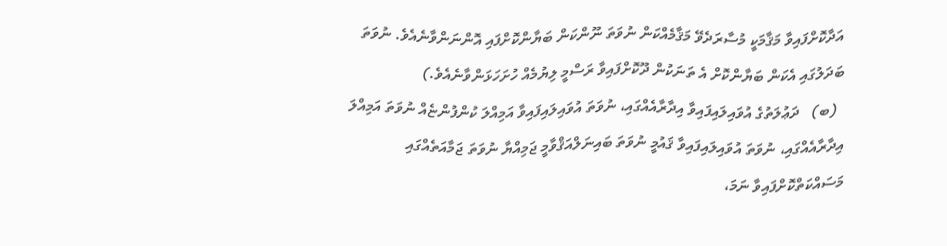އަދާކޮށްފައިވާ މަޤާމަކީ މުސާރަދެވޭ މަޤާމެއްކަން ނުވަތަ ނޫންކަން ބަޔާންކޮށްފައި އޮންނަންވާނެއެވެ. ނުވަތަ ބަދަލުގައި އެކަން ބަޔާންކޮށް އެ ތަނަކުން ދޫކޮށްފައިވާ ރަސްމީ ލިޔުމެއް ހުށަހަޅަންވާނެއެވެ.)
  (ބ)   ދަޢުލަތުގެ އުވައިލައިފައިވާ އިދާރާއެއްގައި، ނުވަތަ އުވައިލައިފައިވާ އަމިއްލަ ކުންފުންޏެއް ނުވަތަ އަމިއްލަ އިދާރާއެއްގައި، ނުވަތަ އުވައިލައިފައިވާ ޤައުމީ ނުވަތަ ބައިނަލްއަޤްވާމީ ޖަމިއްޔާ ނުވަތަ ޖަމާއަތެއްގައި މަސައްކަތްކޮށްފައިވާ ނަމަ،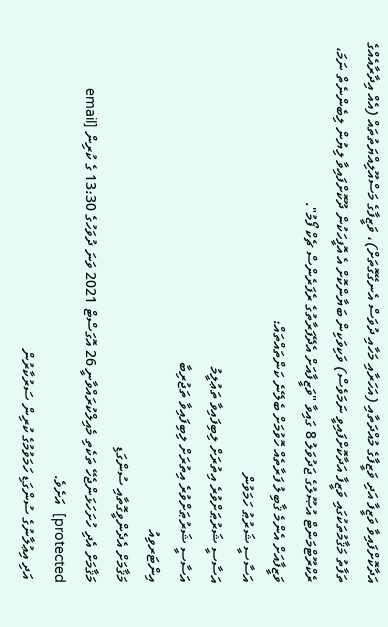އަދާކޮށްފައިވާ ވަޒީފާ އަދި ވަޒީފާގެ މުއްދަތާއި (އަހަރާއި މަހާއި ދުވަސް އެނގޭގޮތަށް)، ވަޒީފާގެ މަސްއޫލިއްޔަތުތައް (އެއް އިދާރާއެއްގެ ތަފާތު މަޤާމުތަކުގައި ވަޒީފާ އަދާކޮށްފައިވީ ނަމަވެސް) ވަކިވަކިން ބަޔާންކޮށް އެ އޮފީހަކުން ދޫކޮށްފައިވާ ލިޔުން ލިބެންނެތް ނަމަ، ރެކްރޫޓްމަންޓް އުޞޫލުގެ ޖަދުވަލު 8 ގައިވާ "ވަޒީފާއަށް އެދޭފަރާތުގެ ރެފަރެންސް ޗެކް ފޯމު".
ވަޒީފާއަށް އެންމެ ޤާބިލު ފަރާތެއް ހޮވުމަށް ބެލޭނެ ކަންތައްތައް:
އަސާސީ ޝަރުޠު ހަމަވުން
އަސާސީ ޝަރުޠަށްވުރެ އިތުރަށް ލިބިފައިވާ ތަޢުލީމު
އަސާސީ ޝަރުޠަށްވުރެ އިތުރަށް ލިބިފައިވާ ތަޖުރިބާ
އިންޓަރވިއު
މަޤާމަށް އެދެންވީގޮތާއި ސުންގަޑި
މަޤާމަށް އެދި ހުށަހަޅަންޖެހޭ ތަކެތި މެއިލްކުރައްވާނީ 26 އޮގަސްޓް 2021 ވަނަ ދުވަހުގެ 13:30 ގެ ކުރިން [email protected]  އަށެވެ.
 އަދި އިޢުލާނުގެ ސުންގަޑި ހަމަވުމުގެ ކުރިން ސަރުކާރުން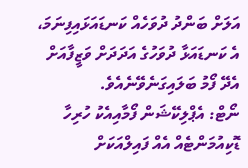އަލަށް ބަންދު ދުވަހެއް ކަނޑައަޅައިފިނަމަ، އެ ކަނޑައަޅާ ދުވަހުގެ އަދަދަށް ވަޒީފާއަށް އެދޭ ފޯމު ބަލައިގަނެވޭނެއެވެ.
ނޯޓް: އެޕްލިކޭޝަން ފޯމާއިއެކު ހުރިހާ ޑޮކިއުމަންޓެއް އެއް ފައިލްއަކަށް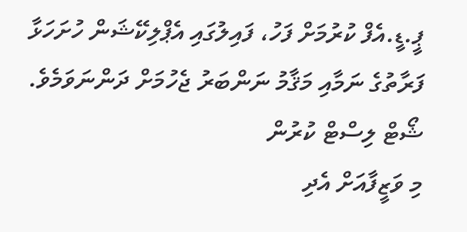ޕީ.ޑީ.އެފް ކުރުމަށް ފަހު، ފައިލުގައި އެޕްލިކޭޝަން ހުށަހަޅާ ފަރާތުގެ ނަމާއި މަޤާމު ނަންބަރު ޖެހުމަށް ދަންނަވަމެވެ.
ޝޯޓް ލިސްޓް ކުރުން
މި ވަޒީފާއަށް އެދި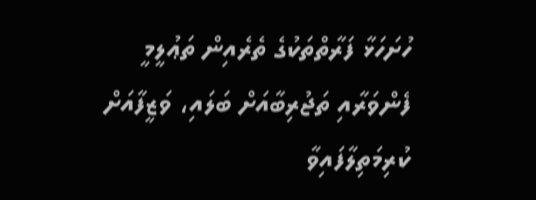ހުށަހަޅާ ފަރާތްތަކުގެ ތެރެއިން ތަޢުލީމީ ފެންވަރާއި ތަޖުރިބާއަށް ބަލައި، ވަޒީފާއަށް ކުރިމަތިލާފައިވާ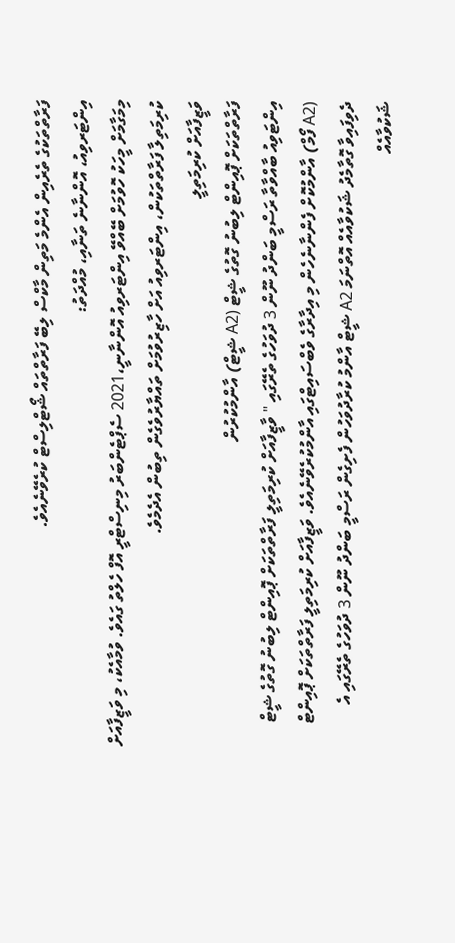ފަރާތްތަކުގެ ތެރެއިން އެންމެ މަތިން މާކްސް ލިބޭ ފަރާތްތައް ޝޯޓްލިސްޓް ކުރެވޭނެއެވެ.
އިންޓަރވިއު، އޮންނާނެ ތަނާއި، މުއްދަތު:
މިމަގާމަށް މީހަކު ހޮވުމަށް ބޭއްވޭ އިންޓަރވިއު އޮންނާނީ،2021 ސެޕްޓެންބަރު މިނިސްޓްރީ އޮފް ހެލްތު ގައެވެ. ވުމާއެކު، މި ވަޒީފާއަށް ކުރިމަތިލާ ފަރާތްތަކުން، އިންޓަރވިއު އަށް ހާޒިރުވުމަށް ތައްޔާރުވެގެން ތިބުން އެދެމެވެ.
ވަޒީފާއަށް ކުރިމަތިލީ
ފަރާތްތަކަށް ޕޮއިންޓް ލިބުނު ގޮތުގެ ޝީޓް (A2 ޝީޓް) އާންމުކުރުން
އިންޓަވިއު ބާއްވާތާ ރަސްމީ ބަންދު ނޫން 3 ދުވަހުގެ ތެރޭގައި " ވާޒީފާއަށް ކުރިމަތިލީ ފަރާތްތަކަށް ޕޮއިންޓް ލިބުނު ގޮތުގެ ޝީޓް (A2 ފޯމް) އާންމުކޮށް ފެންނާނެހެން މި އިދާރާގެ ވެބްސައިޓްގައި އާންމުކުރެވޭނެއެވެ. ވަޒީފާއަށް ކުރިމަތިލީ ފަރާތްތަކަށް ޕޮއިންޓް ދެވިފައިވާ ގޮތާމެދު ޝަކުވާއެއް އޮތްނަމަ A2 ޝީޓް އާންމު ކުރާދުވަހުން ފެށިގެން ރަސްމީ ބަންދު ނޫން 3 ދުވަހުގެ ތެރޭގައި އެ ޝަކުވާއެއް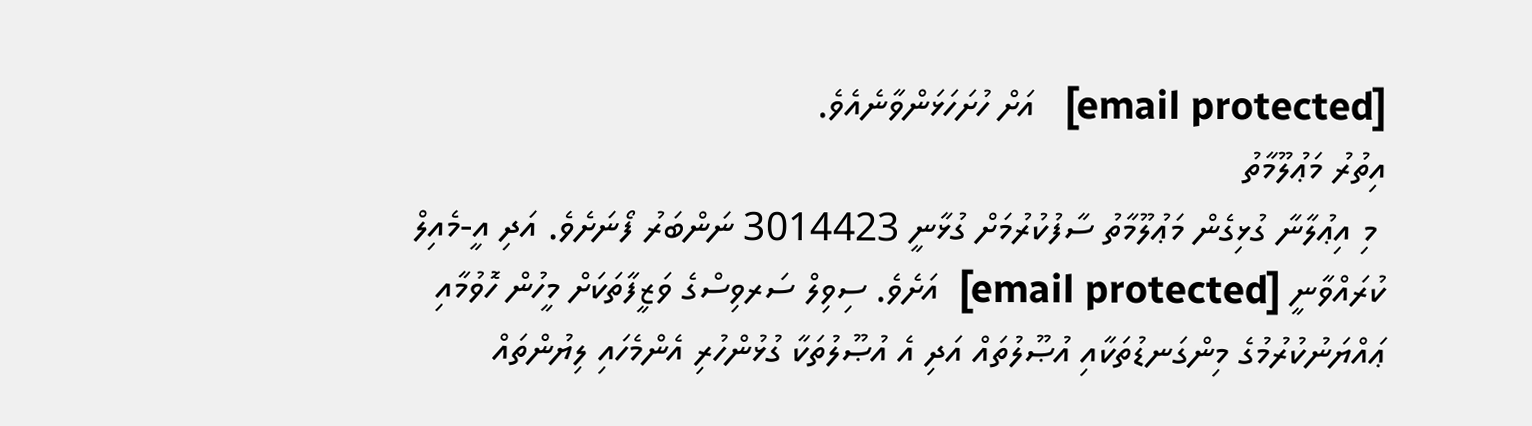[email protected]   އަށް ހުށަހަޅަންވާނެއެވެ.
އިތުރު މަޢުލޫމާތު
 މި އިޢުލާނާ ގުޅިގެން މަޢުލޫމާތު ސާފުކުރުމަށް ގުޅާނީ 3014423 ނަންބަރު ފޯނަށެވެ. އަދި އީ-މެއިލް ކުރައްވާނީ [email protected]  އަށެވެ. ސިވިލް ސަރވިސްގެ ވަޒީފާތަކަށް މީހުން ހޮވުމާއި ޢައްޔަނުކުރުމުގެ މިންގަނޑުތަކާއި އުޞޫލުތައް އަދި އެ އުޞޫލުތަކާ ގުޅުންހުރި އެންމެހައި ލިޔުންތައް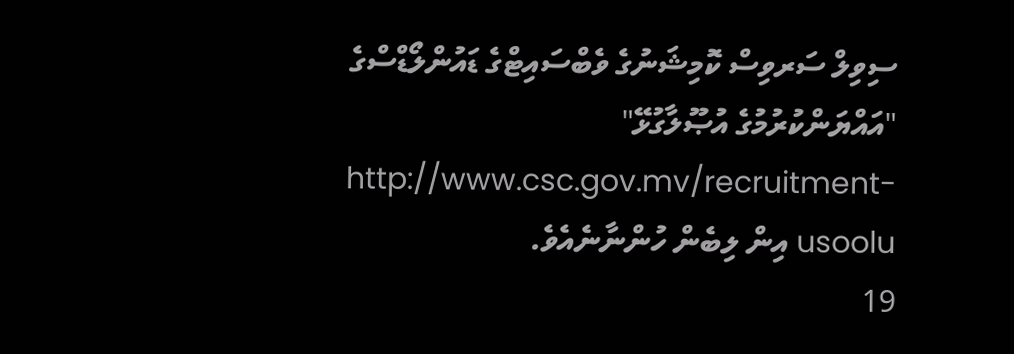ސިވިލް ސަރވިސް ކޮމިޝަނުގެ ވެބްސައިޓްގެ ޑައުންލޯޑްސްގެ "އައްޔަންކުރުމުގެ އުޞޫލާގުޅޭ" http://www.csc.gov.mv/recruitment-usoolu އިން ލިބެން ހުންނާނެއެވެ.
19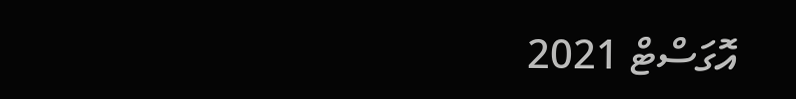އޮގަސްޓް 2021